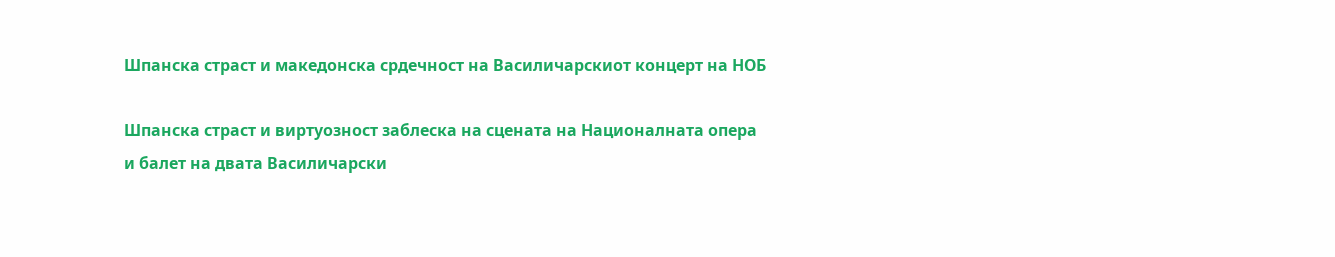Шпанска страст и македонска срдечност на Василичарскиот концерт на НОБ

Шпанска страст и виртуозност заблеска на сцената на Националната опера и балет на двата Василичарски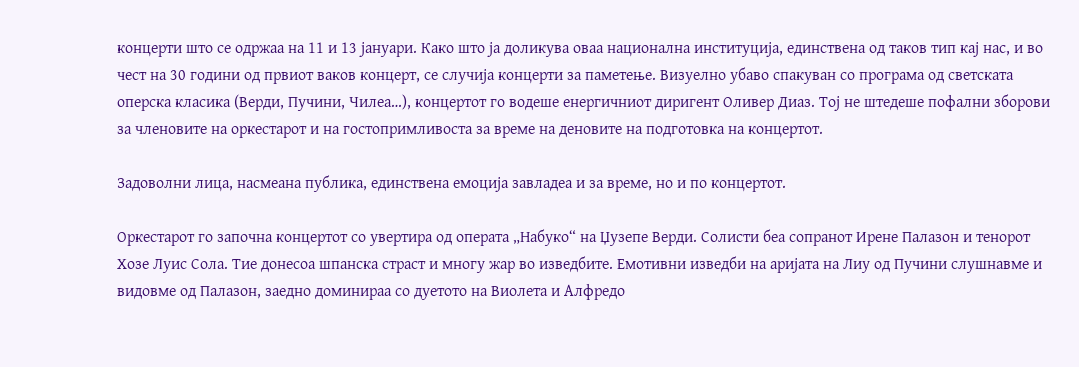концерти што се одржаа на 11 и 13 јануари. Како што ја доликува оваа национална институција, единствена од таков тип кај нас, и во чест на 30 години од првиот ваков концерт, се случија концерти за паметење. Визуелно убаво спакуван со програма од светската оперска класика (Верди, Пучини, Чилеа…), концертот го водеше енергичниот диригент Оливер Диаз. Тој не штедеше пофални зборови за членовите на оркестарот и на гостопримливоста за време на деновите на подготовка на концертот.

Задоволни лица, насмеана публика, единствена емоција завладеа и за време, но и по концертот.

Оркестарот го започна концертот со увертира од операта „Набуко“ на Џузепе Верди. Солисти беа сопранот Ирене Палазон и тенорот Хозе Луис Сола. Тие донесоа шпанска страст и многу жар во изведбите. Емотивни изведби на аријата на Лиу од Пучини слушнавме и видовме од Палазон, заедно доминираа со дуетото на Виолета и Алфредо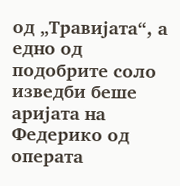од „Травијата“, а едно од подобрите соло изведби беше аријата на Федерико од операта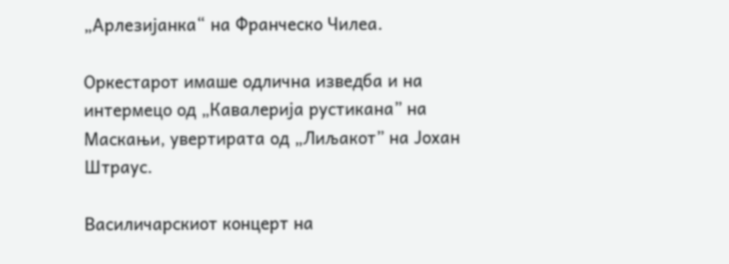„Арлезијанка“ на Франческо Чилеа.

Оркестарот имаше одлична изведба и на интермецо од „Кавалерија рустикана” на Маскањи, увертирата од „Лиљакот” на Јохан Штраус.

Василичарскиот концерт на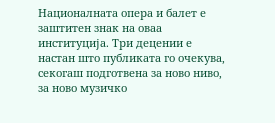Националната опера и балет е заштитен знак на оваа институција. Три децении е настан што публиката го очекува, секогаш подготвена за ново ниво, за ново музичко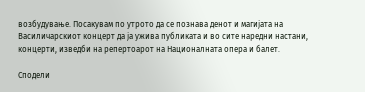возбудување. Посакувам по утрото да се познава денот и магијата на Василичарскиот концерт да ја ужива публиката и во сите наредни настани, концерти, изведби на репертоарот на Националната опера и балет.

Сподели